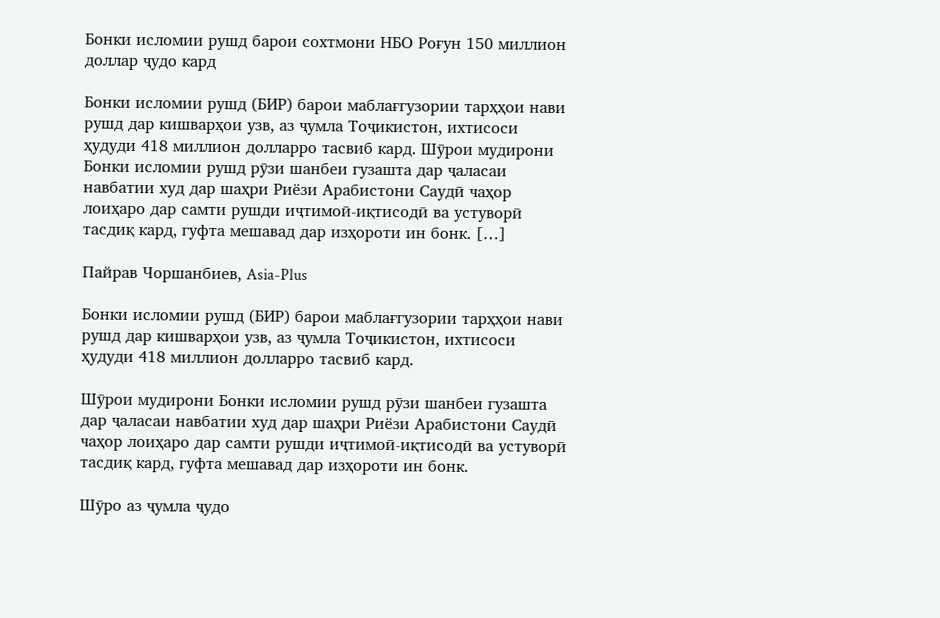Бонки исломии рушд барои сохтмони НБО Роғун 150 миллион доллар ҷудо кард

Бонки исломии рушд (БИР) барои маблағгузории тарҳҳои нави рушд дар кишварҳои узв, аз ҷумла Тоҷикистон, ихтисоси ҳудуди 418 миллион долларро тасвиб кард. Шӯрои мудирони Бонки исломии рушд рӯзи шанбеи гузашта дар ҷаласаи навбатии худ дар шаҳри Риёзи Арабистони Саудӣ чаҳор лоиҳаро дар самти рушди иҷтимоӣ-иқтисодӣ ва устуворӣ тасдиқ кард, гуфта мешавад дар изҳороти ин бонк. […]

Пайрав Чоршанбиев, Asia-Plus

Бонки исломии рушд (БИР) барои маблағгузории тарҳҳои нави рушд дар кишварҳои узв, аз ҷумла Тоҷикистон, ихтисоси ҳудуди 418 миллион долларро тасвиб кард.

Шӯрои мудирони Бонки исломии рушд рӯзи шанбеи гузашта дар ҷаласаи навбатии худ дар шаҳри Риёзи Арабистони Саудӣ чаҳор лоиҳаро дар самти рушди иҷтимоӣ-иқтисодӣ ва устуворӣ тасдиқ кард, гуфта мешавад дар изҳороти ин бонк.

Шӯро аз ҷумла ҷудо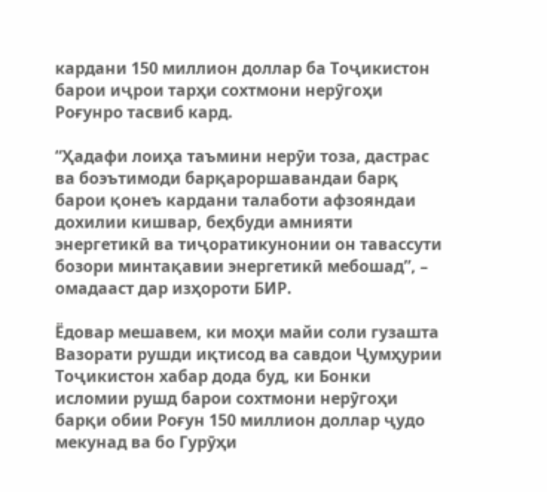кардани 150 миллион доллар ба Тоҷикистон барои иҷрои тарҳи сохтмони нерӯгоҳи Роғунро тасвиб кард.

“Ҳадафи лоиҳа таъмини нерӯи тоза, дастрас ва боэътимоди барқароршавандаи барқ барои қонеъ кардани талаботи афзояндаи дохилии кишвар, беҳбуди амнияти энергетикӣ ва тиҷоратикунонии он тавассути бозори минтақавии энергетикӣ мебошад”, – омадааст дар изҳороти БИР.

Ёдовар мешавем, ки моҳи майи соли гузашта Вазорати рушди иқтисод ва савдои Ҷумҳурии Тоҷикистон хабар дода буд, ки Бонки исломии рушд барои сохтмони нерӯгоҳи барқи обии Роғун 150 миллион доллар ҷудо мекунад ва бо Гурӯҳи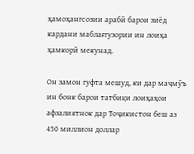ҳамоҳангсозии арабӣ барои зиёд кардани маблағгузории ин лоиҳа ҳамкорӣ мекунад.

Он замон гуфта мешуд, ки дар маҷмӯъ ин бонк барои татбиқи лоиҳаҳои афзалиятнок дар Тоҷикистон беш аз 450 миллион доллар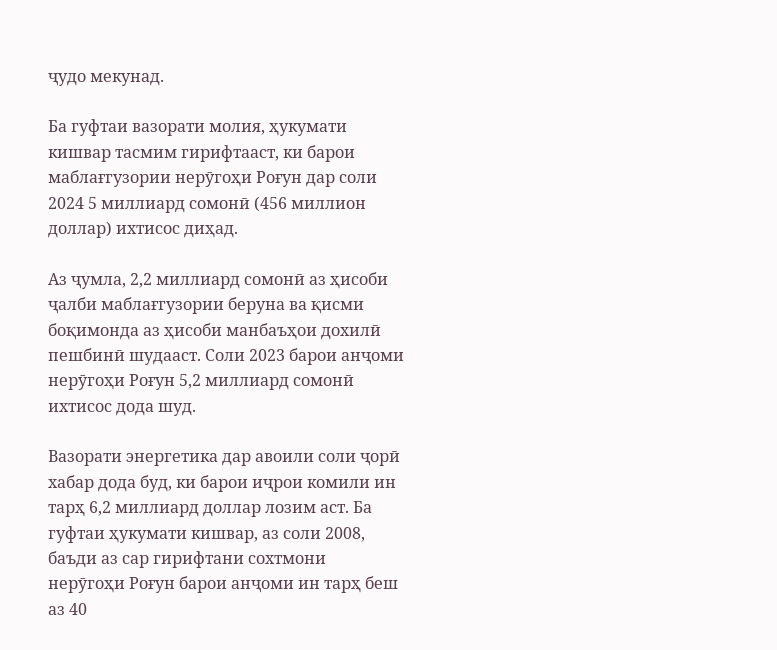ҷудо мекунад.

Ба гуфтаи вазорати молия, ҳукумати кишвар тасмим гирифтааст, ки барои маблағгузории нерӯгоҳи Роғун дар соли 2024 5 миллиард сомонӣ (456 миллион доллар) ихтисос диҳад.

Аз ҷумла, 2,2 миллиард сомонӣ аз ҳисоби ҷалби маблағгузории беруна ва қисми боқимонда аз ҳисоби манбаъҳои дохилӣ пешбинӣ шудааст. Соли 2023 барои анҷоми нерӯгоҳи Роғун 5,2 миллиард сомонӣ ихтисос дода шуд.

Вазорати энергетика дар авоили соли ҷорӣ хабар дода буд, ки барои иҷрои комили ин тарҳ 6,2 миллиард доллар лозим аст. Ба гуфтаи ҳукумати кишвар, аз соли 2008, баъди аз сар гирифтани сохтмони нерӯгоҳи Роғун барои анҷоми ин тарҳ беш аз 40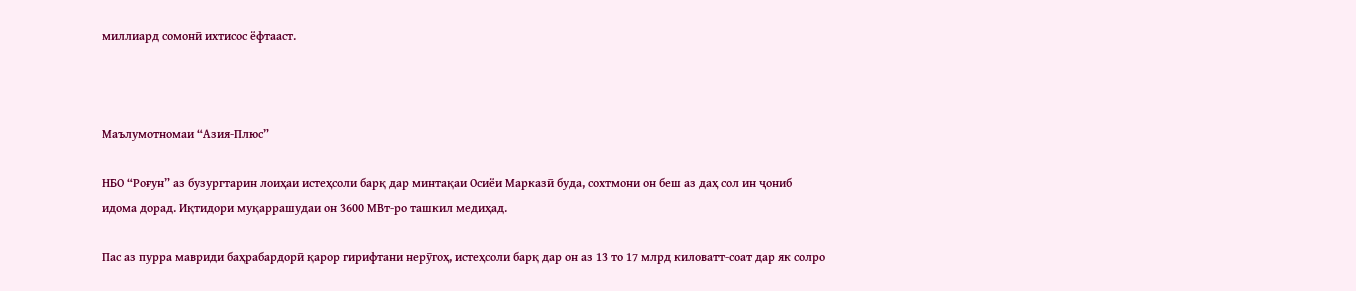миллиард сомонӣ ихтисос ёфтааст.



Маълумотномаи “Азия-Плюс”

НБО “Роғун” аз бузургтарин лоиҳаи истеҳсоли барқ дар минтақаи Осиёи Марказӣ буда, сохтмони он беш аз даҳ сол ин ҷониб идома дорад. Иқтидори муқаррашудаи он 3600 МВт-ро ташкил медиҳад.

Пас аз пурра мавриди баҳрабардорӣ қарор гирифтани нерӯгоҳ, истеҳсоли барқ дар он аз 13 то 17 млрд киловатт-соат дар як солро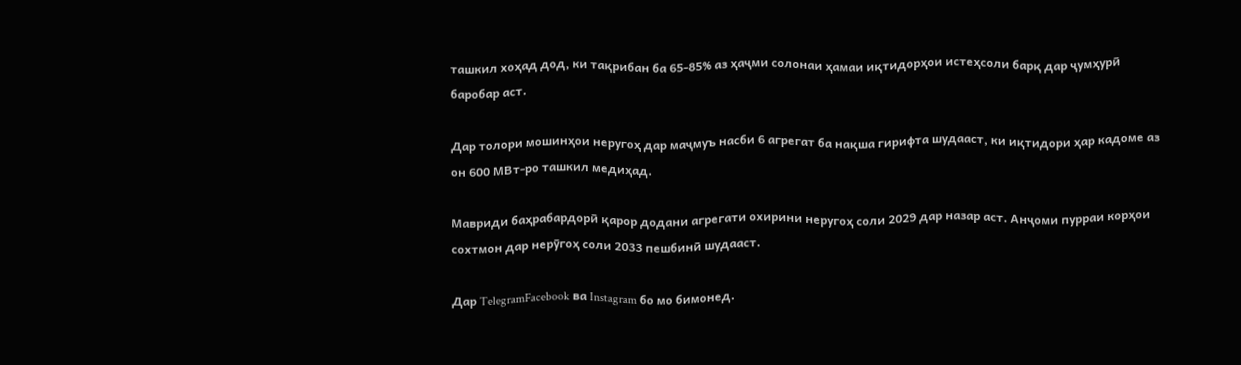ташкил хоҳад дод, ки тақрибан ба 65-85% аз ҳаҷми солонаи ҳамаи иқтидорҳои истеҳсоли барқ дар ҷумҳурӣ баробар аст.

Дар толори мошинҳои неругоҳ дар маҷмуъ насби 6 агрегат ба нақша гирифта шудааст, ки иқтидори ҳар кадоме аз он 600 МВт-ро ташкил медиҳад.

Мавриди баҳрабардорӣ қарор додани агрегати охирини неругоҳ соли 2029 дар назар аст. Анҷоми пурраи корҳои сохтмон дар нерӯгоҳ соли 2033 пешбинӣ шудааст.

Дар TelegramFacebook ва Instagram бо мо бимонед.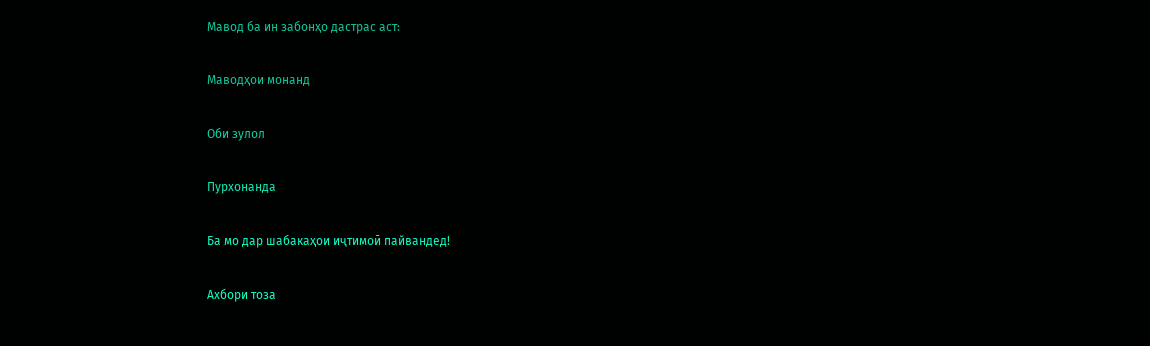Мавод ба ин забонҳо дастрас аст:

Маводҳои монанд

Оби зулол

Пурхонанда

Ба мо дар шабакаҳои иҷтимоӣ пайвандед!

Ахбори тоза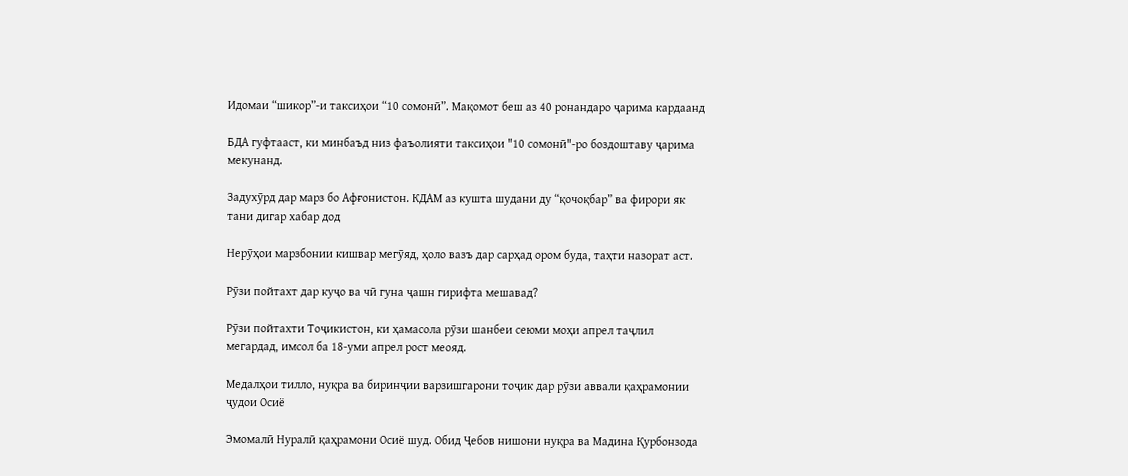Идомаи “шикор”-и таксиҳои “10 сомонӣ”. Мақомот беш аз 40 ронандаро ҷарима кардаанд

БДА гуфтааст, ки минбаъд низ фаъолияти таксиҳои "10 сомонӣ"-ро боздоштаву ҷарима мекунанд.

Задухӯрд дар марз бо Афғонистон. КДАМ аз кушта шудани ду “қочоқбар” ва фирори як тани дигар хабар дод

Нерӯҳои марзбонии кишвар мегӯяд, ҳоло вазъ дар сарҳад ором буда, таҳти назорат аст.

Рӯзи пойтахт дар куҷо ва чӣ гуна ҷашн гирифта мешавад?

Рӯзи пойтахти Тоҷикистон, ки ҳамасола рӯзи шанбеи сеюми моҳи апрел таҷлил мегардад, имсол ба 18-уми апрел рост меояд.

Медалҳои тилло, нуқра ва биринҷии варзишгарони тоҷик дар рӯзи аввали қаҳрамонии ҷудои Осиё

Эмомалӣ Нуралӣ қаҳрамони Осиё шуд. Обид Ҷебов нишони нуқра ва Мадина Қурбонзода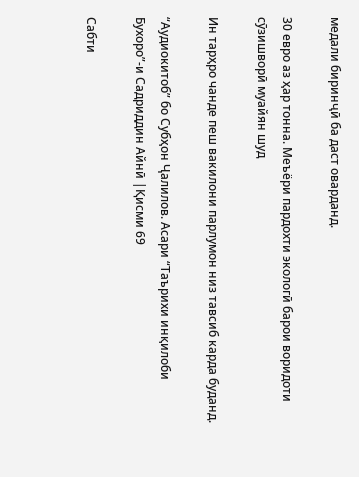медали биринҷӣ ба даст оварданд.

30 евро аз ҳар тонна. Меъёри пардохти экологӣ барои воридоти сӯзишворӣ муайян шуд

Ин тарҳро чанде пеш вакилони парлумон низ тавсиб карда буданд.

“Аудиокитоб” бо Субҳон Ҷалилов. Асари “Таърихи инқилоби Бухоро”-и Садриддин Айнӣ |Қисми 69

Cабти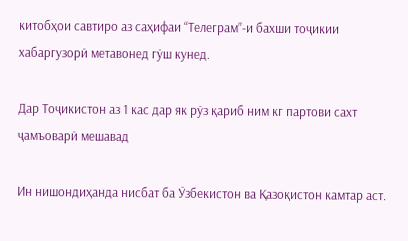китобҳои савтиро аз саҳифаи “Телеграм”-и бахши тоҷикии хабаргузорӣ метавонед гӯш кунед.

Дар Тоҷикистон аз 1 кас дар як рӯз қариб ним кг партови сахт ҷамъоварӣ мешавад

Ин нишондиҳанда нисбат ба Ӯзбекистон ва Қазоқистон камтар аст.